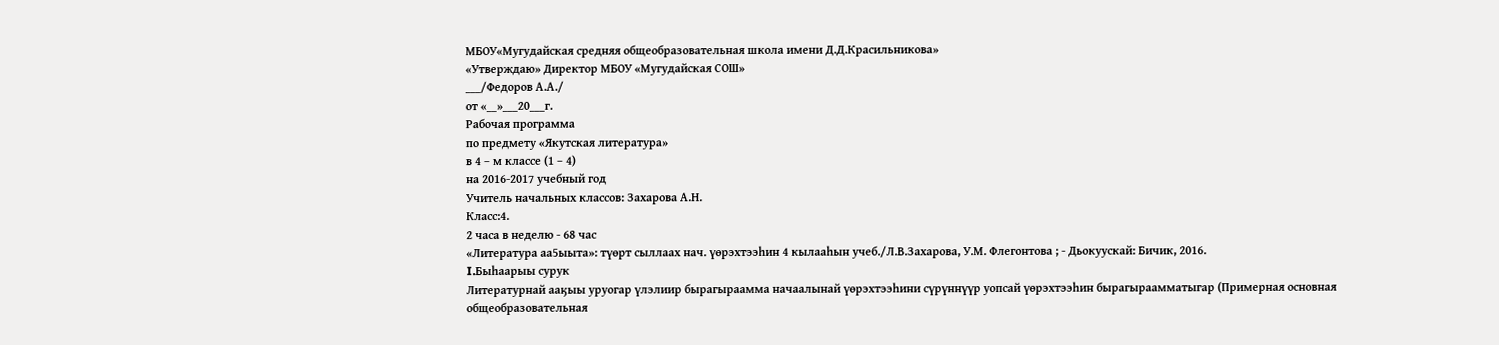МБОУ«Мугудайская средняя общеобразовательная школа имени Д.Д.Красильникова»
«Утверждаю» Директор МБОУ «Мугудайская СОШ»
___/Федоров А.А./
от «__»___20___г.
Рабочая программа
по предмету «Якутская литература»
в 4 – м классе (1 – 4)
на 2016-2017 учебный год
Учитель начальных классов: Захарова А.Н.
Класс:4.
2 часа в неделю - 68 час
«Литература аа5ыыта»: түөрт сыллаах нач. үөрэхтээһин 4 кылааһын учеб./Л.В.Захарова, У.М. Флегонтова ; - Дьокуускай: Бичик, 2016.
I.Быһаарыы сурук
Литературнай ааӄыы уруогар үлэлиир бырагыраамма начаалынай үөрэхтээһини сүрүннүүр уопсай үөрэхтээһин бырагыраамматыгар (Примерная основная общеобразовательная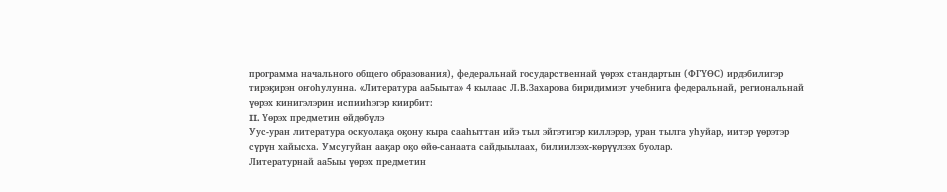программа начального общего образования), федеральнай государственнай үөрэх стандартын (ФГҮӨС) ирдэбилигэр тирэӄирэн оҥоһулунна. «Литература аа5ыыта» 4 кылаас Л.В.Захарова биридимиэт учебнига федеральнай, региональнай үөрэх кинигэлэрин испииһэгэр киирбит:
II. Үөрэх предметин өйдөбүлэ
Уус-уран литература оскуолаӄа оӄону кыра сааһыттан ийэ тыл эйгэтигэр киллэрэр, уран тылга уһуйар, иитэр үөрэтэр сүрүн хайысха. Умсугуйан ааӄар оӄо өйө-санаата сайдыылаах, билиилээх-көрүүлээх буолар.
Литературнай аа5ыы үөрэх предметин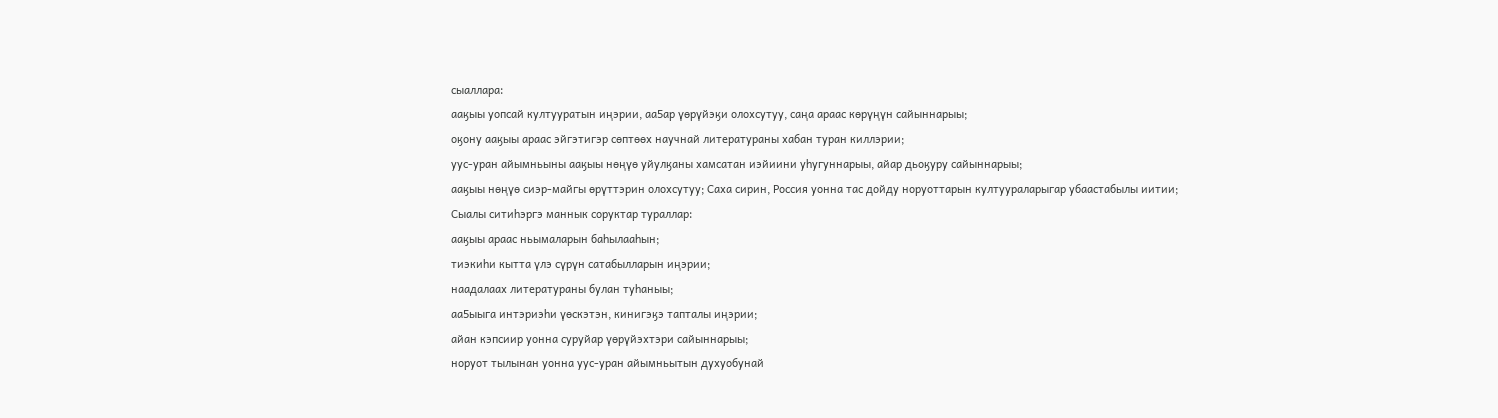сыаллара:
ааӄыы уопсай култууратын иңэрии, аа5ар үөрүйэӄи олохсутуу, саңа араас көрүңүн сайыннарыы;
оӄону ааӄыы араас эйгэтигэр сөптөөх научнай литератураны хабан туран киллэрии;
уус-уран айымньыны ааӄыы нөңүө уйулӄаны хамсатан иэйиини уһугуннарыы, айар дьоӄуру сайыннарыы;
ааӄыы нөңүө сиэр-майгы өрүттэрин олохсутуу; Саха сирин, Россия уонна тас дойду норуоттарын култуураларыгар убаастабылы иитии;
Сыалы ситиһэргэ маннык соруктар тураллар:
ааӄыы араас ньымаларын баһылааһын;
тиэкиһи кытта үлэ сүрүн сатабылларын иңэрии;
наадалаах литератураны булан туһаныы;
аа5ыыга интэриэһи үөскэтэн, кинигэӄэ тапталы иңэрии;
айан кэпсиир уонна суруйар үөрүйэхтэри сайыннарыы;
норуот тылынан уонна уус-уран айымньытын духуобунай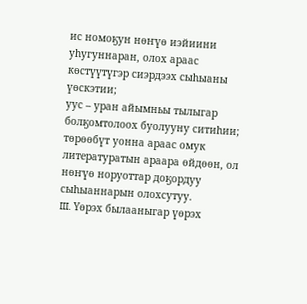ис номоӄун нөҥүө иэйиини уһугуннаран, олох араас көстүүтүгэр сиэрдээх сыһыаны үөскэтии;
уус – уран айымньы тылыгар болӄомтолоох буолууну ситиһии;
төрөөбүт уонна араас омук литературатын араара өйдөөн, ол нөҥүө норуоттар доӄордуу сыһыаннарын олохсутуу.
III. Үөрэх былааныгар үөрэх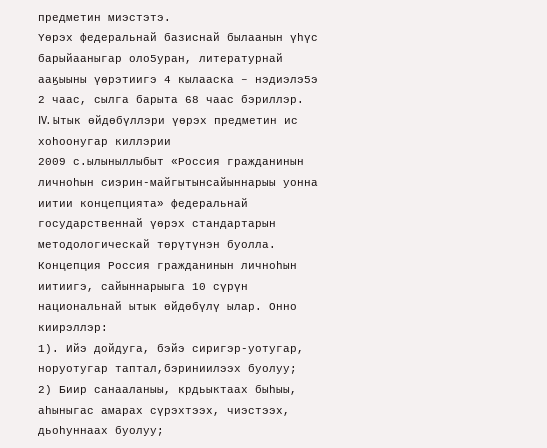предметин миэстэтэ.
Үөрэх федеральнай базиснай былаанын үһүс барыйааныгар оло5уран, литературнай ааӄыыны үөрэтиигэ 4 кылааска – нэдиэлэ5э 2 чаас, сылга барыта 68 чаас бэриллэр.
IV. Ытык өйдөбүллэри үөрэх предметин ис хоһоонугар киллэрии
2009 с.ылыныллыбыт «Россия гражданинын личноһын сиэрин-майгытынсайыннарыы уонна иитии концепцията» федеральнай государственнай үөрэх стандартарын методологическай төрүтүнэн буолла.
Концепция Россия гражданинын личноһын иитиигэ, сайыннарыыга 10 сүрүн национальнай ытык өйдөбүлү ылар. Онно киирэллэр:
1). Ийэ дойдуга, бэйэ сиригэр-уотугар, норуотугар таптал,бэриниилээх буолуу;
2) Биир санааланыы, крдьыктаах быһыы, аһыныгас амарах сүрэхтээх, чиэстээх, дьоһуннаах буолуу;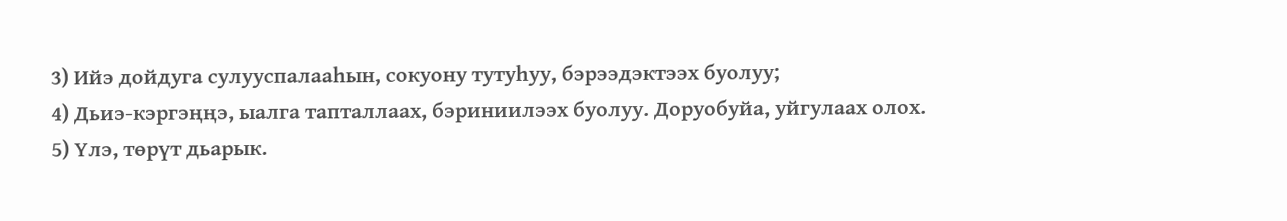3) Ийэ дойдуга сулууспалааһын, сокуону тутуһуу, бэрээдэктээх буолуу;
4) Дьиэ-кэргэңңэ, ыалга тапталлаах, бэриниилээх буолуу. Доруобуйа, уйгулаах олох.
5) Үлэ, төрүт дьарык.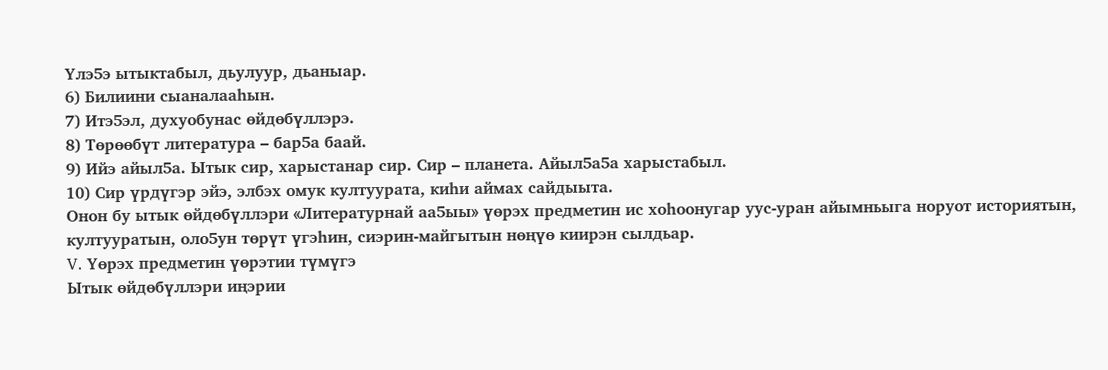Үлэ5э ытыктабыл, дьулуур, дьаныар.
6) Билиини сыаналааһын.
7) Итэ5эл, духуобунас өйдөбүллэрэ.
8) Төрөөбүт литература – бар5а баай.
9) Ийэ айыл5а. Ытык сир, харыстанар сир. Сир – планета. Айыл5а5а харыстабыл.
10) Сир үрдүгэр эйэ, элбэх омук култуурата, киһи аймах сайдыыта.
Онон бу ытык өйдөбүллэри «Литературнай аа5ыы» үөрэх предметин ис хоһоонугар уус-уран айымньыга норуот историятын, култууратын, оло5ун төрүт үгэһин, сиэрин-майгытын нөңүө киирэн сылдьар.
V. Үөрэх предметин үөрэтии түмүгэ
Ытык өйдөбүллэри иңэрии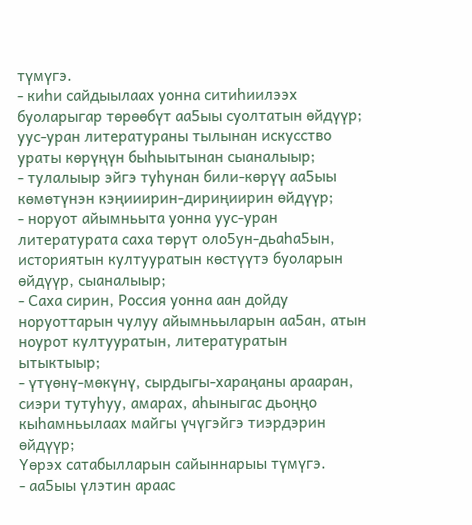түмүгэ.
- киһи сайдыылаах уонна ситиһиилээх буоларыгар төрөөбүт аа5ыы суолтатын өйдүүр; уус-уран литератураны тылынан искусство ураты көрүңүн быһыытынан сыаналыыр;
- тулалыыр эйгэ туһунан били-көрүү аа5ыы көмөтүнэн кэңииирин-дириңиирин өйдүүр;
- норуот айымньыта уонна уус-уран литературата саха төрүт оло5ун-дьаһа5ын, историятын култууратын көстүүтэ буоларын өйдүүр, сыаналыыр;
- Саха сирин, Россия уонна аан дойду норуоттарын чулуу айымньыларын аа5ан, атын ноурот култууратын, литературатын ытыктыыр;
- үтүөнү-мөкүнү, сырдыгы-хараңаны арааран, сиэри тутуһуу, амарах, аһыныгас дьоңңо кыһамньылаах майгы үчүгэйгэ тиэрдэрин өйдүүр;
Үөрэх сатабылларын сайыннарыы түмүгэ.
- аа5ыы үлэтин араас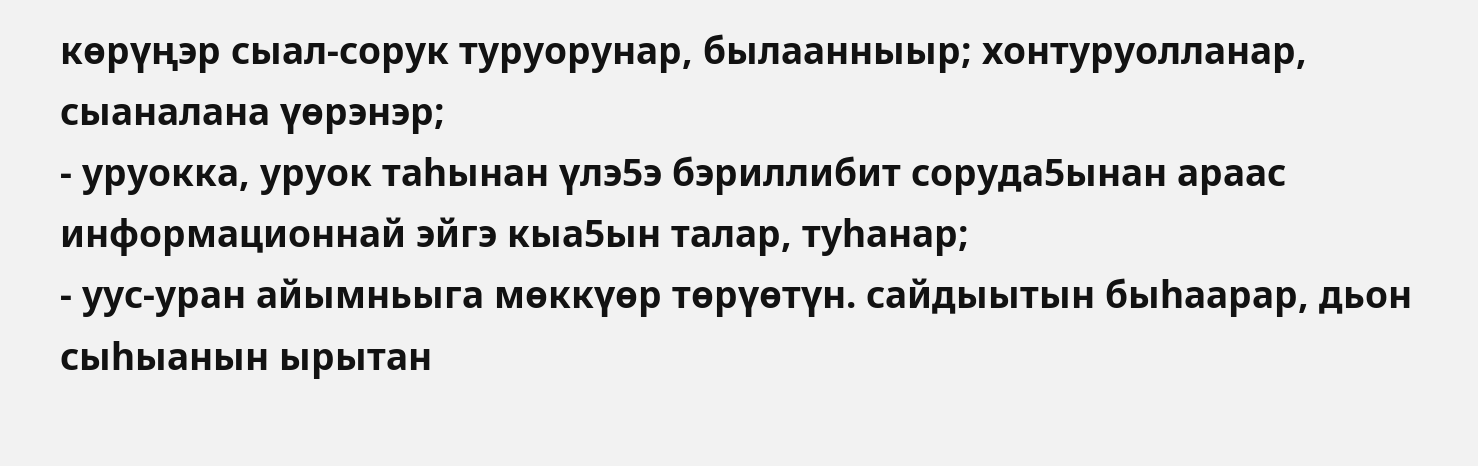көрүңэр сыал-сорук туруорунар, былаанныыр; хонтуруолланар, сыаналана үөрэнэр;
- уруокка, уруок таһынан үлэ5э бэриллибит соруда5ынан араас информационнай эйгэ кыа5ын талар, туһанар;
- уус-уран айымньыга мөккүөр төрүөтүн. сайдыытын быһаарар, дьон сыһыанын ырытан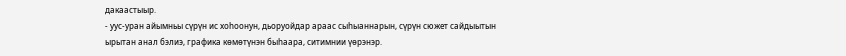дакаастыыр.
- уус-уран айымньы сүрүн ис хоһоонун, дьоруойдар араас сыһыаннарын, сүрүн сюжет сайдыытын ырытан анал бэлиэ, графика көмөтүнэн быһаара, ситимнии үөрэнэр.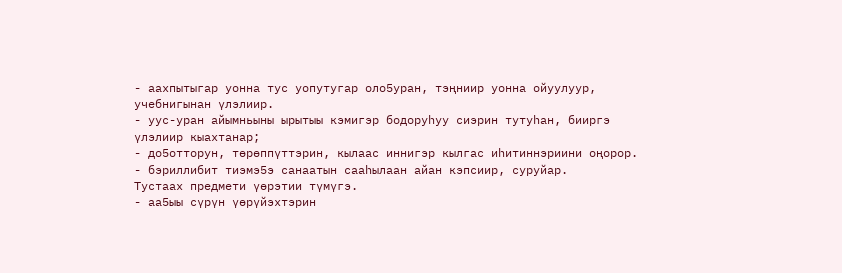- аахпытыгар уонна тус уопутугар оло5уран, тэңниир уонна ойуулуур, учебнигынан үлэлиир.
- уус-уран айымньыны ырытыы кэмигэр бодоруһуу сиэрин тутуһан, бииргэ үлэлиир кыахтанар;
- до5отторун, төрөппүттэрин, кылаас иннигэр кылгас иһитиннэриини оңорор.
- бэриллибит тиэмэ5э санаатын сааһылаан айан кэпсиир, суруйар.
Тустаах предмети үөрэтии түмүгэ.
- аа5ыы сүрүн үөрүйэхтэрин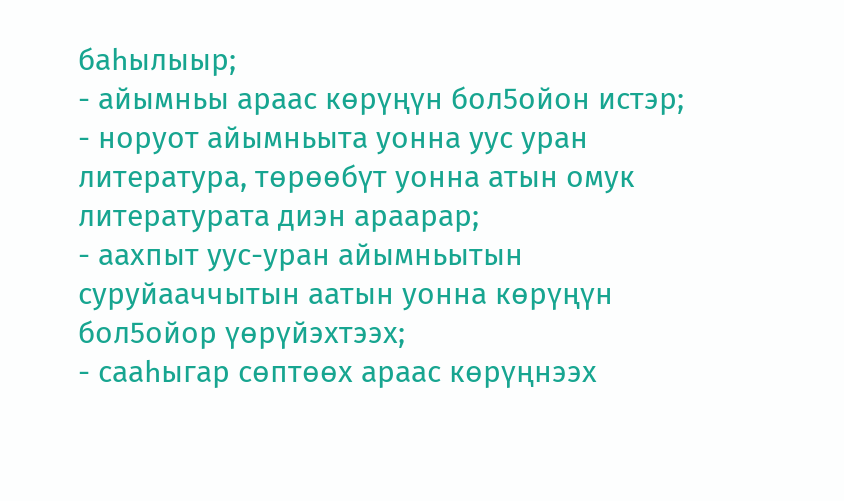баһылыыр;
- айымньы араас көрүңүн бол5ойон истэр;
- норуот айымньыта уонна уус уран литература, төрөөбүт уонна атын омук литературата диэн араарар;
- аахпыт уус-уран айымньытын суруйааччытын аатын уонна көрүңүн бол5ойор үөрүйэхтээх;
- сааһыгар сөптөөх араас көрүңнээх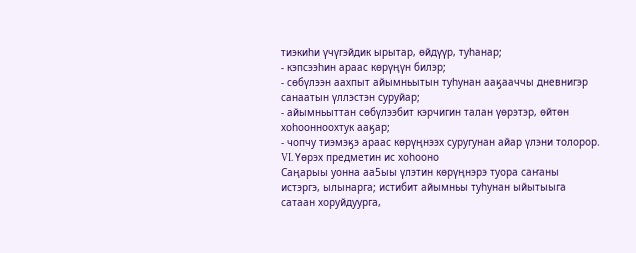тиэкиһи үчүгэйдик ырытар, өйдүүр, туһанар;
- кэпсээһин араас көрүңүн билэр;
- сөбүлээн аахпыт айымньытын туһунан ааӄааччы дневнигэр санаатын үллэстэн суруйар;
- айымньыттан сөбүлээбит кэрчигин талан үөрэтэр, өйтөн хоһоонноохтук ааӄар;
- чопчу тиэмэӄэ араас көрүңнээх суругунан айар үлэни толорор.
VI. Үөрэх предметин ис хоһооно
Саңарыы уонна аа5ыы үлэтин көрүңнэрэ туора саҥаны истэргэ, ылынарга; истибит айымньы туһунан ыйытыыга сатаан хоруйдуурга,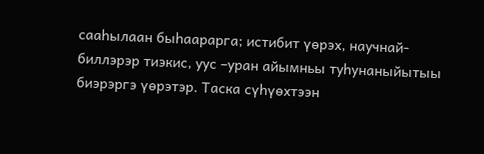сааһылаан быһаарарга; истибит үөрэх, научнай-биллэрэр тиэкис, уус –уран айымньы туһунаныйытыы биэрэргэ үөрэтэр. Таска сүһүөхтээн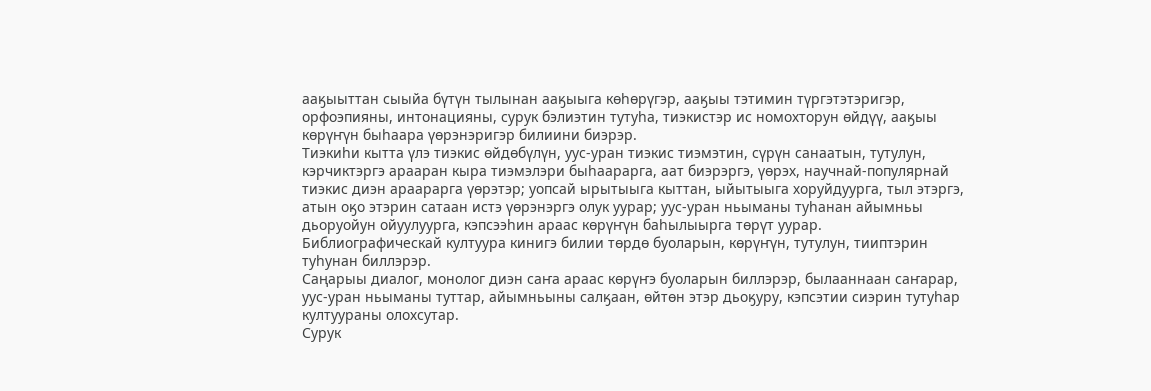ааӄыыттан сыыйа бүтүн тылынан ааӄыыга көһөрүгэр, ааӄыы тэтимин түргэтэтэригэр, орфоэпияны, интонацияны, сурук бэлиэтин тутуһа, тиэкистэр ис номохторун өйдүү, ааӄыы көрүҥүн быһаара үөрэнэригэр билиини биэрэр.
Тиэкиһи кытта үлэ тиэкис өйдөбүлүн, уус-уран тиэкис тиэмэтин, сүрүн санаатын, тутулун, кэрчиктэргэ арааран кыра тиэмэлэри быһаарарга, аат биэрэргэ, үөрэх, научнай-популярнай тиэкис диэн араарарга үөрэтэр; уопсай ырытыыга кыттан, ыйытыыга хоруйдуурга, тыл этэргэ, атын оӄо этэрин сатаан истэ үөрэнэргэ олук уурар; уус-уран ньыманы туһанан айымньы дьоруойун ойуулуурга, кэпсээһин араас көрүҥүн баһылыырга төрүт уурар.
Библиографическай култуура кинигэ билии төрдө буоларын, көрүҥүн, тутулун, тииптэрин туһунан биллэрэр.
Саңарыы диалог, монолог диэн саҥа араас көрүҥэ буоларын биллэрэр, былааннаан саҥарар, уус-уран ньыманы туттар, айымньыны салӄаан, өйтөн этэр дьоӄуру, кэпсэтии сиэрин тутуһар култуураны олохсутар.
Сурук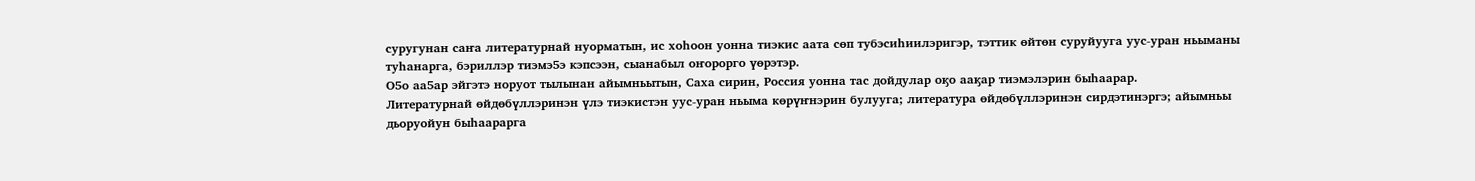суругунан саҥа литературнай нуорматын, ис хоһоон уонна тиэкис аата сөп тубэсиһиилэригэр, тэттик өйтөн суруйууга уус-уран ньыманы туһанарга, бэриллэр тиэмэ5э кэпсээн, сыанабыл оҥорорго үөрэтэр.
О5о аа5ар эйгэтэ норуот тылынан айымньытын, Саха сирин, Россия уонна тас дойдулар оӄо ааӄар тиэмэлэрин быһаарар.
Литературнай өйдөбүллэринэн үлэ тиэкистэн уус-уран ньыма көрүҥнэрин булууга; литература өйдөбүллэринэн сирдэтинэргэ; айымньы дьоруойун быһаарарга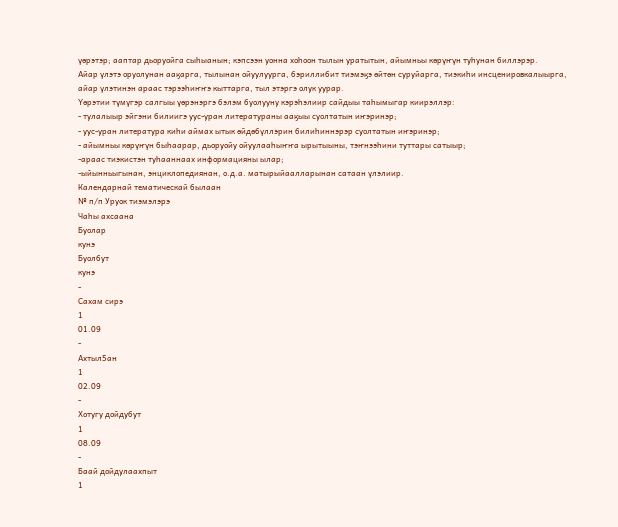үөрэтэр; ааптар дьоруойга сыһыанын; кэпсээн уонна хоһоон тылын уратытын, айымньы көрүҥүн туһунан биллэрэр.
Айар үлэтэ оруолунан ааӄарга, тылынан ойуулуурга, бэриллибит тиэмэӄэ өйтөн суруйарга, тиэкиһи инсценировкалыырга, айар үлэтинэн араас тэрээһиҥҥэ кыттарга, тыл этэргэ олук уурар.
Үөрэтии түмүгэр салгыы үөрэнэргэ бэлэм буолууну кэрэһэлиир сайдыы таһымыгар киирэллэр:
- тулалыыр эйгэни билиигэ уус-уран литератураны ааӄыы суолтатын иҥэринэр;
- уус-уран литература киһи аймах ытык өйдөбүллэрин билиһиннэрэр суолтатын иҥэринэр;
- айымньы көрүҥүн быһаарар, дьоруойу ойуулааһыҥҥа ырытыыны, тэҥнээһини туттары сатыыр;
-араас тиэкистэн туһааннаах информацияны ылар;
-ыйынньыгынан, энциклопедиянан, о.д.а. матырыйаалларынан сатаан үлэлиир.
Календарнай тематическай былаан
№ п/п Уруок тиэмэлэрэ
Чаһы ахсаана
Буолар
кунэ
Буолбут
кунэ
-
Сахам сирэ
1
01.09
-
Ахтыл5ан
1
02.09
-
Хотугу дойдубут
1
08.09
-
Баай дойдулаахпыт
1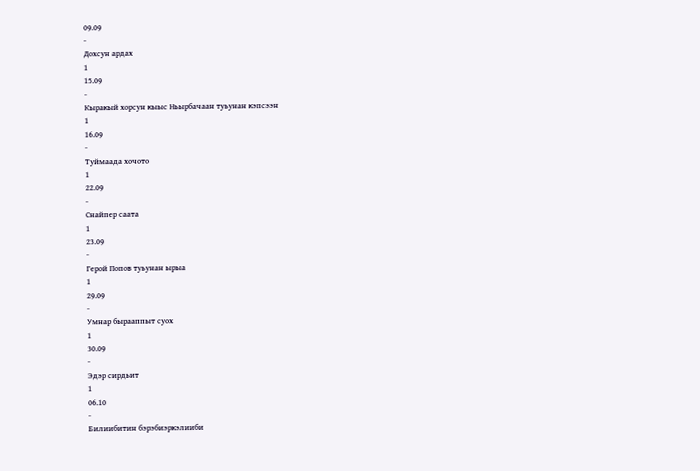09.09
-
Дохсун ардах
1
15.09
-
Кыракый хорсун кыыс Ньырбачаан туьунан кэпсээн
1
16.09
-
Туймаада хочото
1
22.09
-
Снайпер саата
1
23.09
-
Герой Попов туьунан ырыа
1
29.09
-
Умнар бырааппыт суох
1
30.09
-
Эдэр сирдьит
1
06.10
-
Билиибитин бэрэбиэркэлииби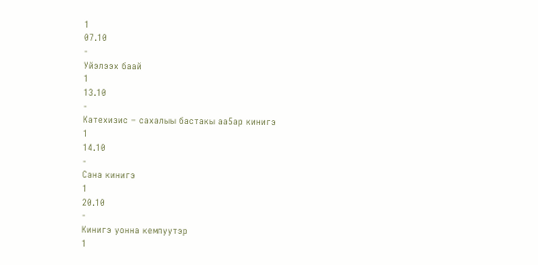1
07.10
-
Уйэлээх баай
1
13.10
-
Катехизис – сахалыы бастакы аа5ар кинигэ
1
14.10
-
Сана кинигэ
1
20.10
-
Кинигэ уонна кемпуутэр
1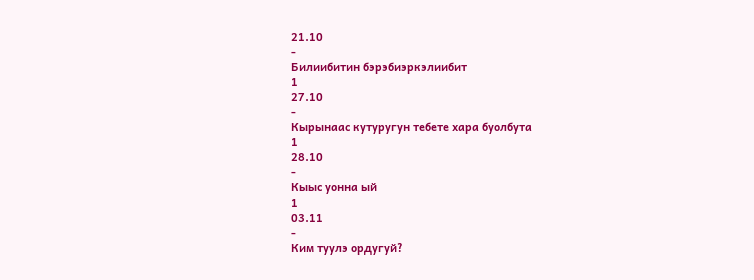21.10
-
Билиибитин бэрэбиэркэлиибит
1
27.10
-
Кырынаас кутуругун тебете хара буолбута
1
28.10
-
Кыыс уонна ый
1
03.11
-
Ким туулэ ордугуй?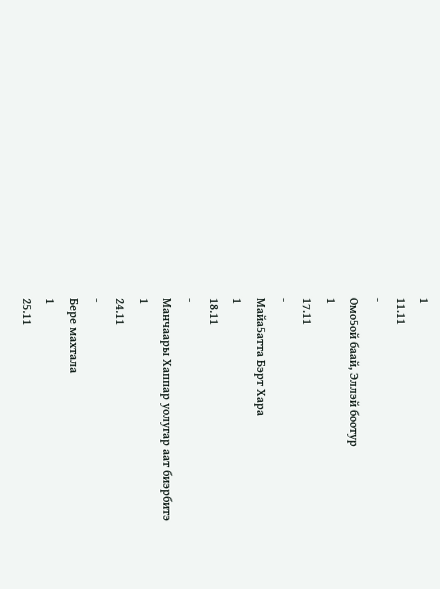1
11.11
-
Омо5ой баай, Эллэй боотур
1
17.11
-
Майа5атта Бэрт Хара
1
18.11
-
Манчаары Хаппар уолугар аат биэрбитэ
1
24.11
-
Бере махтала
1
25.11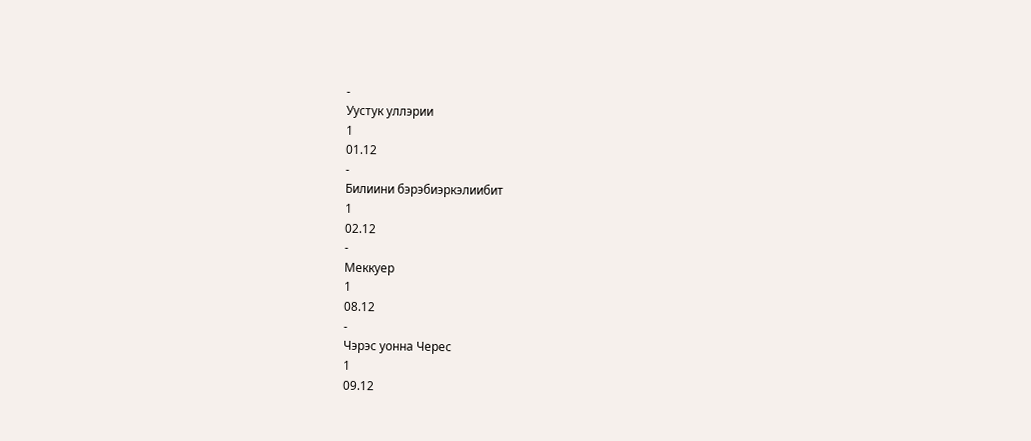-
Уустук уллэрии
1
01.12
-
Билиини бэрэбиэркэлиибит
1
02.12
-
Меккуер
1
08.12
-
Чэрэс уонна Черес
1
09.12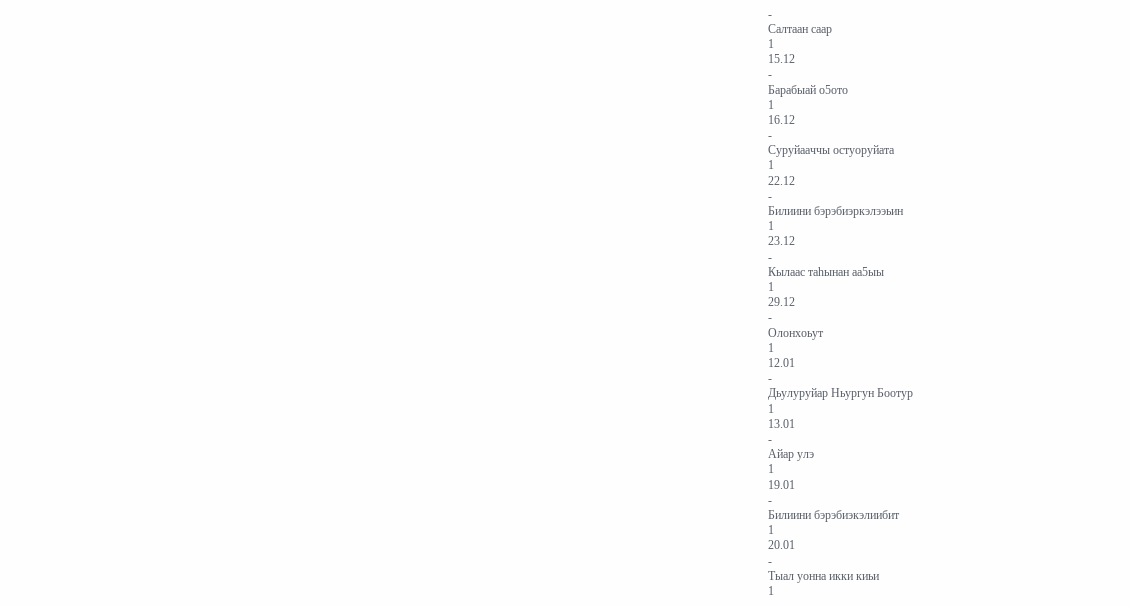-
Салтаан саар
1
15.12
-
Барабыай о5ото
1
16.12
-
Суруйааччы остуоруйата
1
22.12
-
Билиини бэрэбиэркэлээьин
1
23.12
-
Кылаас таhынан аа5ыы
1
29.12
-
Олонхоьут
1
12.01
-
Дьулуруйар Ньургун Боотур
1
13.01
-
Айар улэ
1
19.01
-
Билиини бэрэбиэкэлиибит
1
20.01
-
Тыал уонна икки киьи
1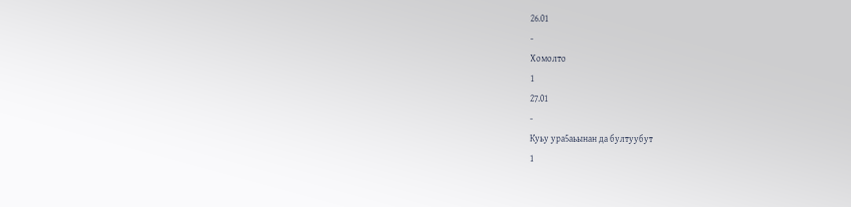26.01
-
Хомолто
1
27.01
-
Куьу ура5аьынан да бултуубут
1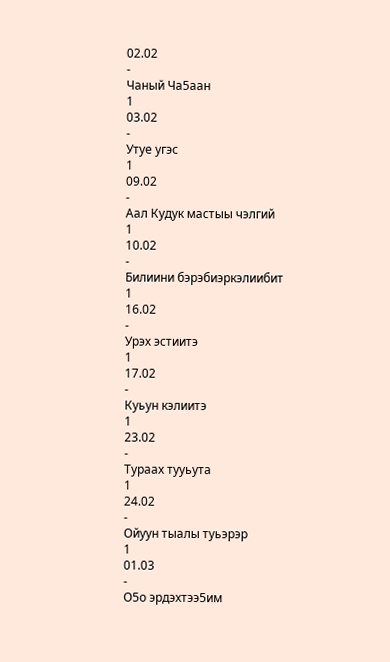02.02
-
Чаный Ча5аан
1
03.02
-
Утуе угэс
1
09.02
-
Аал Кудук мастыы чэлгий
1
10.02
-
Билиини бэрэбиэркэлиибит
1
16.02
-
Урэх эстиитэ
1
17.02
-
Куьун кэлиитэ
1
23.02
-
Тураах тууьута
1
24.02
-
Ойуун тыалы туьэрэр
1
01.03
-
О5о эрдэхтээ5им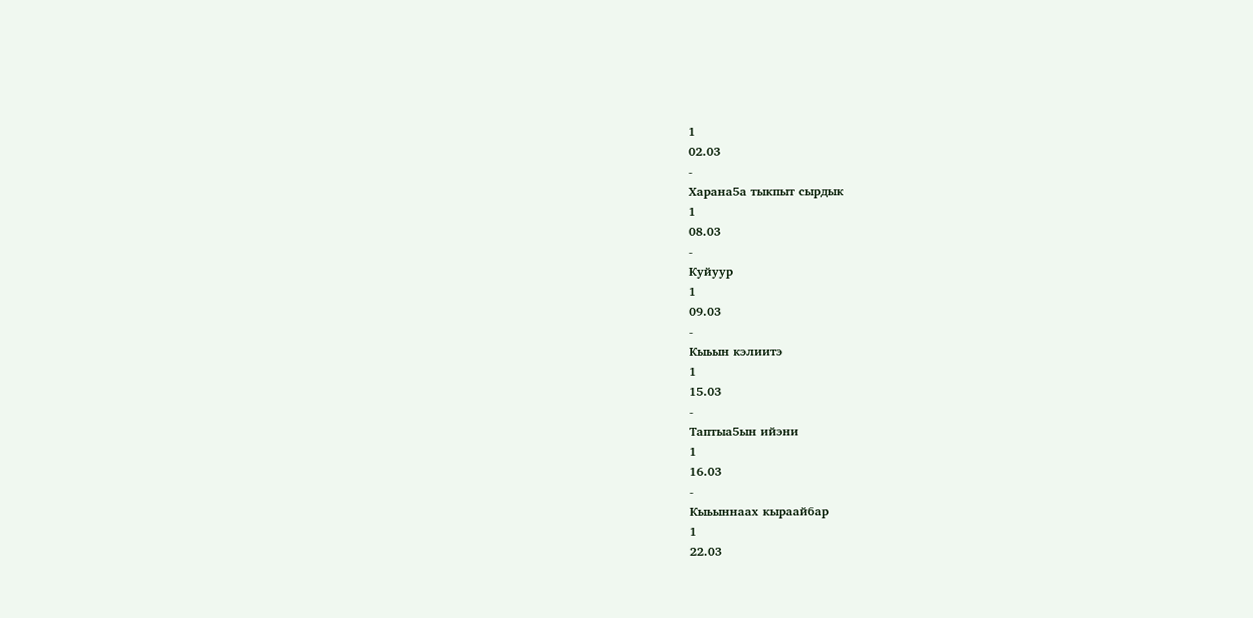1
02.03
-
Харана5а тыкпыт сырдык
1
08.03
-
Куйуур
1
09.03
-
Кыьын кэлиитэ
1
15.03
-
Таптыа5ын ийэни
1
16.03
-
Кыьыннаах кыраайбар
1
22.03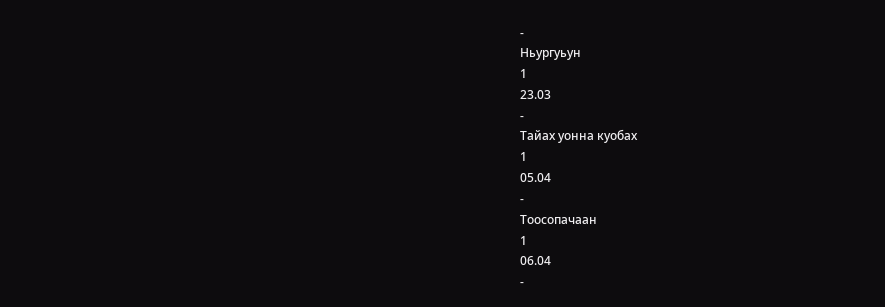-
Ньургуьун
1
23.03
-
Тайах уонна куобах
1
05.04
-
Тоосопачаан
1
06.04
-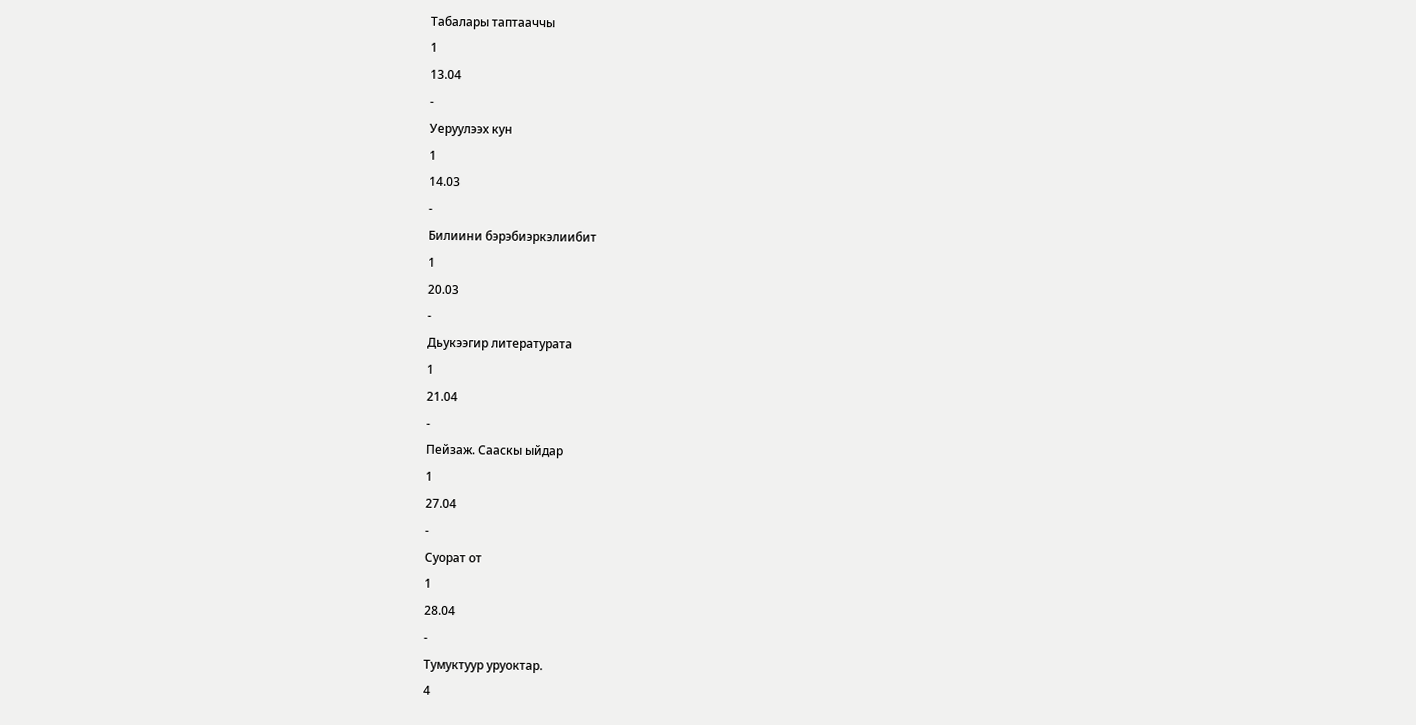Табалары таптааччы
1
13.04
-
Уеруулээх кун
1
14.03
-
Билиини бэрэбиэркэлиибит
1
20.03
-
Дьукээгир литературата
1
21.04
-
Пейзаж. Сааскы ыйдар
1
27.04
-
Суорат от
1
28.04
-
Тумуктуур уруоктар.
4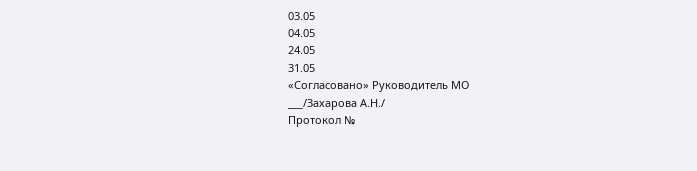03.05
04.05
24.05
31.05
«Согласовано» Руководитель МО
___/Захарова А.Н./
Протокол №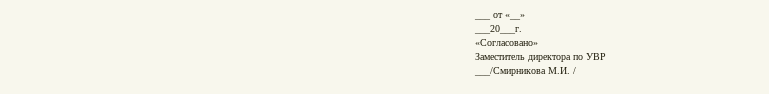___ от «__»
___20___г.
«Согласовано»
Заместитель директора по УВР
___/Смирникова М.И. /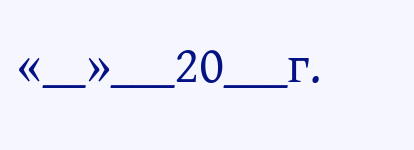«__»___20___г.